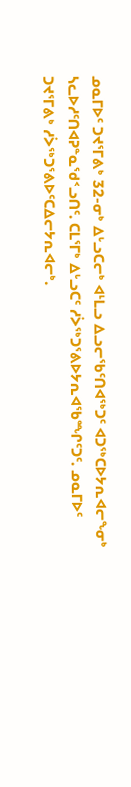ᓄᓇᒥᐅᑦ ᑐᔪᕐᒥᕕᒃ 32-ᓂᒃ ᐃᒡᓗᑕᓕᒃ ᐊᒻᒪᓗ ᐃᓗᓕᖃᑦᑎᐊᖅᑐᑦ ᐊᑐᖅᑕᐅᔭᕆᐊᓕᖕᓂᒃ ᓴᓚᐅᓱᑦᑎᐊᕈᓐᓇᖁᑉᓗᑎᑦ. ᑕᒪᕐᒥᒃ ᐃᒡᓗᑕᑦ ᓱᐴᖅᑐᕐᕕᐅᔭᕆᐊᖃᙱᑦᑐᑦ. ᓄᓇᒥᐅᑦ ᑐᔪᕐᒥᕕᒃ ᓱᐴᖅᑐᕐᕕᐅᑦᑕᐃᓕᔭᕆᐊᓕᒃ.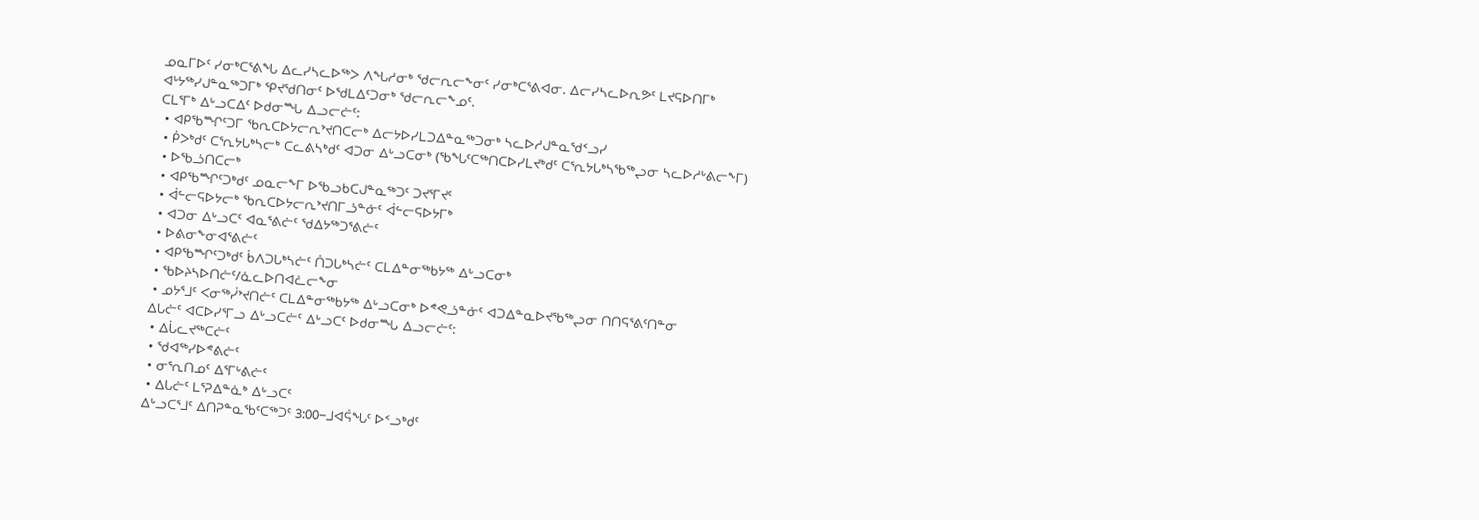ᓄᓇᒥᐅᑦ ᓯᓂᒃᑕᕐᕕᖓ ᐃᓚᓯᓴᓚᐅᖅᐳ ᐱᖓᓱᓂᒃ ᖁᓕᕆᓕᖕᓂᑦ ᓯᓂᒃᑕᕐᕕᐊᓂ. ᐃᓕᓯᓴᓚᐅᕆᕗᑦ ᒪᔪᕋᐅᑎᒥᒃ ᐊᒡᔭᖅᓯᒍᓐᓇᖅᑐᒥᒃ ᕿᔪᖁᑎᓂᑦ ᐅᖁᒪᐃᑦᑐᓂᒃ ᖁᓕᕆᓕᖕᓄᑦ.
ᑕᒪᕐᒥᒃ ᐃᒡᓗᑕᐃᑦ ᐅᑯᓂᙵ ᐃᓗᓕᓖᑦ:
 • ᐊᑭᖃᙱᑦᑐᒥ ᖃᕆᑕᐅᔭᓕᕆᔾᔪᑎᑕᓕᒃ ᐃᓕᔭᐅᓯᒪᑐᐃᓐᓇᖅᑐᓂᒃ ᓴᓚᐅᓱᒍᓐᓇᖁᑉᓗᓯ
 • ᑮᐳᒃᑯᑦ ᑕᕐᕆᔭᒐᒃᓴᓕᒃ ᑕᓚᕕᓴᒃᑯᑦ ᐊᑐᓂ ᐃᒡᓗᑕᓂᒃ (ᖃᖓᑦᑕᖅᑎᑕᐅᓯᒪᔪᒃᑯᑦ ᑕᕐᕆᔭᒐᒃᓴᖃᖅᖢᓂ ᓴᓚᐅᓱᒡᕕᓕᖕᒥ)
 • ᐅᖃᓘᑎᑕᓕᒃ
 • ᐊᑭᖃᙱᑦᑐᒃᑯᑦ ᓄᓇᓕᖕᒥ ᐅᖃᓗᑲᑕᒍᓐᓇᖅᑐᑦ ᑐᔪᕐᒥᔪᑦ
 • ᐋᓪᓕᕋᐅᔭᓕᒃ ᖃᕆᑕᐅᔭᓕᕆᔾᔪᑎᒥᓘᓐᓃᑦ ᐋᓪᓕᕋᐅᔭᒥᒃ
 • ᐊᑐᓂ ᐃᒡᓗᑕᑦ ᐊᓇᕐᕕᓖᑦ ᖁᐃᔭᖅᑐᕐᕕᓖᑦ
 • ᐅᕕᓂᖕᓂᐊᕐᕕᓖᑦ
 • ᐊᑭᖃᙱᑦᑐᒃᑯᑦ ᑳᐱᑐᒐᒃᓴᓖᑦ ᑏᑐᒐᒃᓴᓖᑦ ᑕᒪᐃᓐᓂᖅᑲᔭᖅ ᐃᒡᓗᑕᓂᒃ
 • ᖃᐅᔨᓴᐅᑎᓖᑦ/ᓈᓚᐅᑎᐊᓛᓕᖕᓂ
 • ᓄᔭᕐᒧᑦ ᐸᓂᖅᓰᔾᔪᑎᓖᑦ ᑕᒪᐃᓐᓂᖅᑲᔭᖅ ᐃᒡᓗᑕᓂᒃ ᐅᕝᕙᓘᓐᓃᑦ ᐊᑐᐃᓐᓇᐅᔪᖃᖅᖢᓂ ᑎᑎᕋᕐᕕᑦᑎᓐᓂ
ᐃᒐᓖᑦ ᐊᑕᐅᓯᕐᒥᓗ ᐃᒡᓗᑕᓖᑦ ᐃᒡᓗᑕᑦ ᐅᑯᓂᙵ ᐃᓗᓕᓖᑦ:
 • ᐃᒑᓚᔪᖅᑕᓖᑦ
 • ᖁᐊᖅᓯᐅᕝᕕᓖᑦ
 • ᓂᕐᕆᑎᓄᑦ ᐃᕐᒥᒡᕕᓖᑦ
 • ᐃᒐᓖᑦ ᒪᕐᕈᐃᓐᓈᒃ ᐃᒡᓗᑕᑦ
ᐃᒡᓗᑕᕐᒧᑦ ᐃᑎᕈᓐᓇᖃᑦᑕᖅᑐᑦ 3:00−ᒧᐊᕌᖓᑦ ᐅᑉᓗᒃᑯᑦ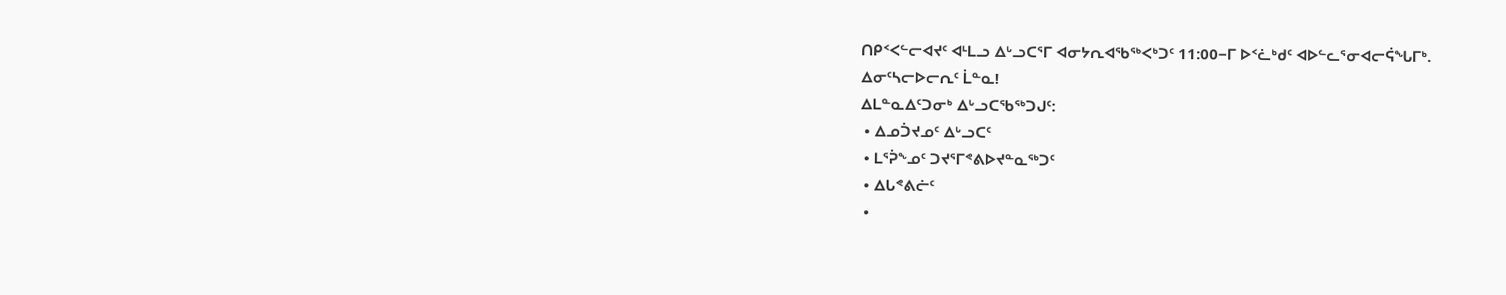ᑎᑭᑉᐸᓪᓕᐊᔪᑦ ᐊᒻᒪᓗ ᐃᒡᓗᑕᕐᒥ ᐊᓂᔭᕆᐊᖃᖅᐸᒃᑐᑦ 11:00−ᒥ ᐅᑉᓛᒃᑯᑦ ᐊᐅᓪᓚᕐᓂᐊᓕᕌᖓᒥᒃ.
ᐃᓂᑦᓴᓕᐅᓕᕆᑦ ᒫᓐᓇ!
ᐃᒪᓐᓇᐃᑦᑐᓂᒃ ᐃᒡᓗᑕᖃᖅᑐᒍᑦ:
 • ᐃᓄᑑᔪᓄᑦ ᐃᒡᓗᑕᑦ
 • ᒪᕐᕉᖕᓄᑦ ᑐᔪᕐᒥᕝᕕᐅᔪᓐᓇᖅᑐᑦ
 • ᐃᒐᕝᕕᓖᑦ
 •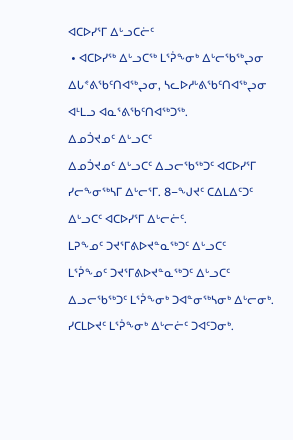ᐊᑕᐅᓯᕐᒥ ᐃᒡᓗᑕᓖᑦ
 • ᐊᑕᐅᓯᖅ ᐃᒡᓗᑕᖅ ᒪᕐᕉᖕᓂᒃ ᐃᒡᓕᖃᖅᖢᓂ ᐃᒐᕝᕕᖃᑦᑎᐊᖅᖢᓂ, ᓴᓚᐅᓱᒡᕕᖃᑦᑎᐊᖅᖢᓂ ᐊᒻᒪᓗ ᐊᓇᕐᕕᖃᑦᑎᐊᖅᑐᖅ.
ᐃᓄᑑᔪᓄᑦ ᐃᒡᓗᑕᑦ
ᐃᓄᑑᔪᓄᑦ ᐃᒡᓗᑕᑦ ᐃᓗᓕᖃᖅᑐᑦ ᐊᑕᐅᓯᕐᒥ ᓯᓕᖕᓂᖅᓴᒥ ᐃᒡᓕᕐᒥ. 8−ᖑᔪᑦ ᑕᐃᒪᐃᑦᑐᑦ ᐃᒡᓗᑕᑦ ᐊᑕᐅᓯᕐᒥ ᐃᒡᓕᓖᑦ.
ᒪᕈᖕᓄᑦ ᑐᔪᕐᒥᕕᐅᔪᓐᓇᖅᑐᑦ ᐃᒡᓗᑕᑦ
ᒪᕐᕉᖕᓄᑦ ᑐᔪᕐᒥᕕᐅᔪᓐᓇᖅᑐᑦ ᐃᒡᓗᑕᑦ ᐃᓗᓕᖃᖅᑐᑦ ᒪᕐᕉᖕᓂᒃ ᑐᐊᓐᓂᖅᓴᓂᒃ ᐃᒡᓕᓂᒃ. ᓯᑕᒪᐅᔪᑦ ᒪᕐᕉᖕᓂᒃ ᐃᒡᓕᓖᑦ ᑐᐊᑦᑐᓂᒃ.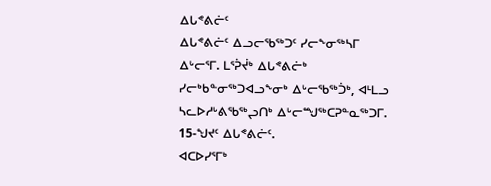ᐃᒐᕝᕕᓖᑦ
ᐃᒐᕝᕕᓖᑦ ᐃᓗᓕᖃᖅᑐᑦ ᓯᓕᖕᓂᖅᓴᒥ ᐃᒡᓕᕐᒥ. ᒪᕐᕉᔫᒃ ᐃᒐᕝᕕᓖᒃ ᓯᓕᒃᑲᓐᓂᖅᑐᐊᓗᖕᓂᒃ ᐃᒡᓕᖃᖅᑑᒃ, ᐊᒻᒪᓗ ᓴᓚᐅᓱᒡᕕᖃᖅᖢᑎᒃ ᐃᒡᓕᙳᖅᑕᕈᓐᓇᖅᑐᒥ. 15-ᖑᔪᑦ ᐃᒐᕝᕕᓖᑦ.
ᐊᑕᐅᓯᕐᒥᒃ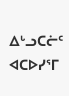ᐃᒡᓗᑕᓖᑦ
ᐊᑕᐅᓯᕐᒥ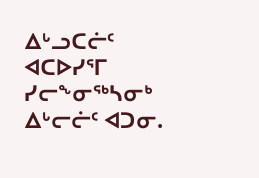ᐃᒡᓗᑕᓖᑦ ᐊᑕᐅᓯᕐᒥ ᓯᓕᖕᓂᖅᓴᓂᒃ ᐃᒡᓕᓖᑦ ᐊᑐᓂ.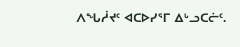ᐱᖓᓲᔪᑦ ᐊᑕᐅᓯᕐᒥ ᐃᒡᓗᑕᓖᑦ.